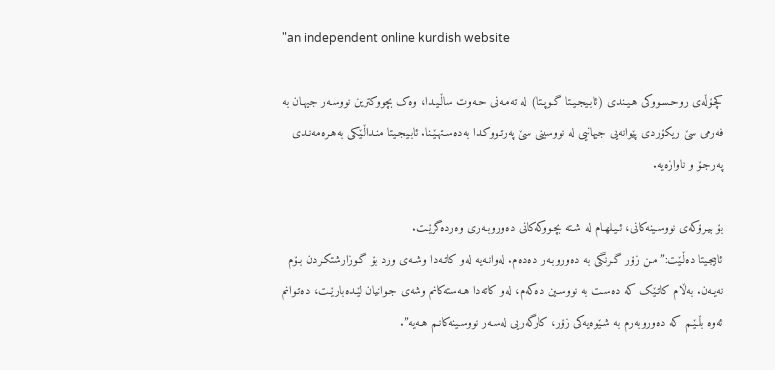"an independent online kurdish website

کچـۆڵەی روحـسـووکی هـیـندی (ئابـیجـیـتا گـوپـتا) لە تەمـەنی حـەوت ساڵـیـدا، وەک بچووکترین نووسـەر جیهـان بە فەرمی سێ ریکۆردی پێوانەیی جیهانیی لە نووسینی سێ پەرتـووکـدا بەدەسـتهـێـنا. ئابـیجـیتا منـداڵـێکی بەهـرەمەنـدی پەرجـۆ و ناوازەیە.

بۆ بیـرۆکەی نووسـینەکانی، ئـیـلهـام لە شـتە بچـووکەکانی دەوروبـەری وەردەگرێـت.
ئابیجـیتا دەڵـێت:”مـن زۆر گـرنگی بە دەوروبـەر دەدەم. لەوانـەیە لەو کاتـەدا وشـەی ورد بۆ گـوزارشتکـردن بـۆم نەیـەن. بەڵام کاتـێک کە دەسـت بە نووسـین دەکەم، لەو کاتەدا هـەستەکانم وشەی جـوانیان لێـدەبارێـت، دەتـوانم ئەوە بڵـێـم کە دەوروبەرم بە شـێوەیەکی زۆر، کارگەریی لەسـەر نووسـینەکانـم هـەیە”.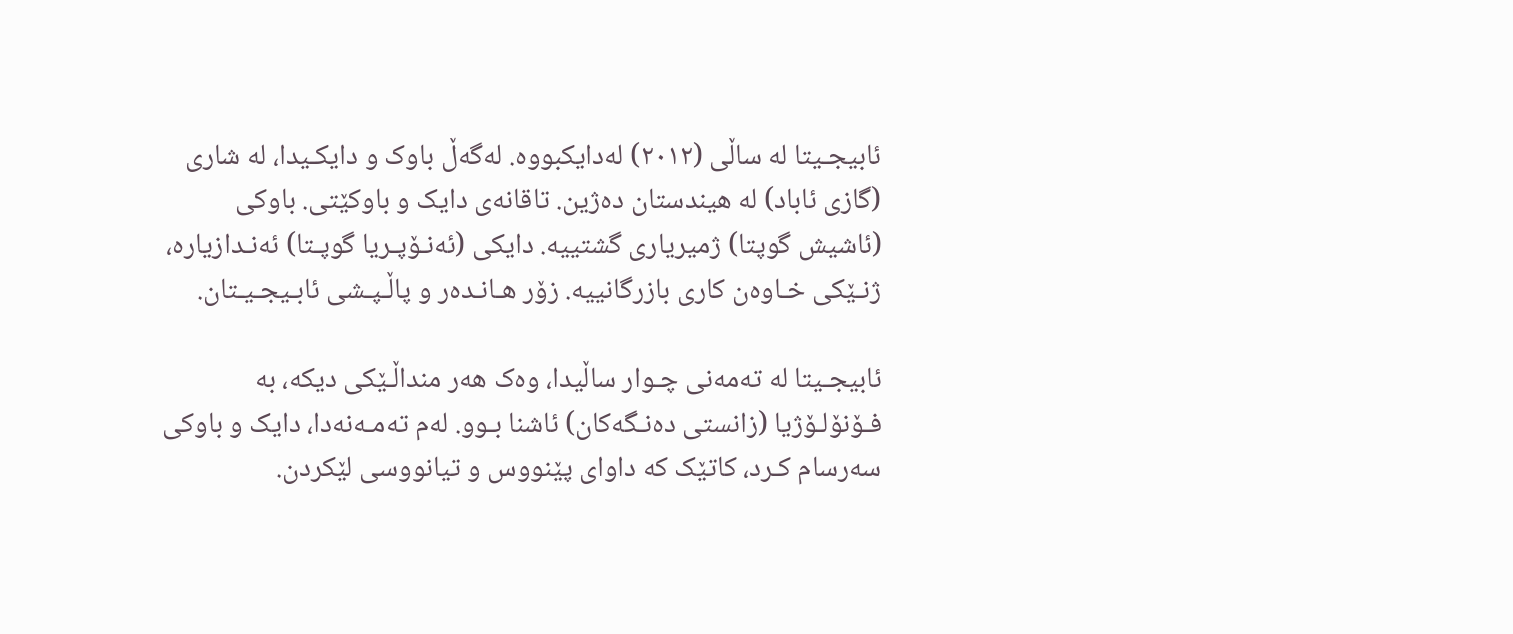ئابیجـیتا لە ساڵی (٢٠١٢) لەدایکبووە. لەگەڵ باوک و دایکـیدا، لە شاری (گازی ئاباد) لە هیندستان دەژین. تاقانەی دایک و باوکێتی. باوکی (ئاشیش گوپتا) ژمیریاری گشتییە. دایکی (ئەنـۆپـریا گوپـتا) ئەنـدازیارە، ژنـێکی خـاوەن کاری بازرگانییە. زۆر هـانـدەر و پاڵـپـشی ئابـیجـیـتان.

ئابیجـیتا لە تەمەنی چـوار ساڵیدا، وەک هەر منداڵـێکی دیکە، بە فـۆنۆلـۆژیا (زانستی دەنـگەکان) ئاشنا بـوو. لەم تەمـەنەدا، دایک و باوکی سەرسام کـرد، کاتێک کە داوای پێنووس و تیانووسی لێکردن.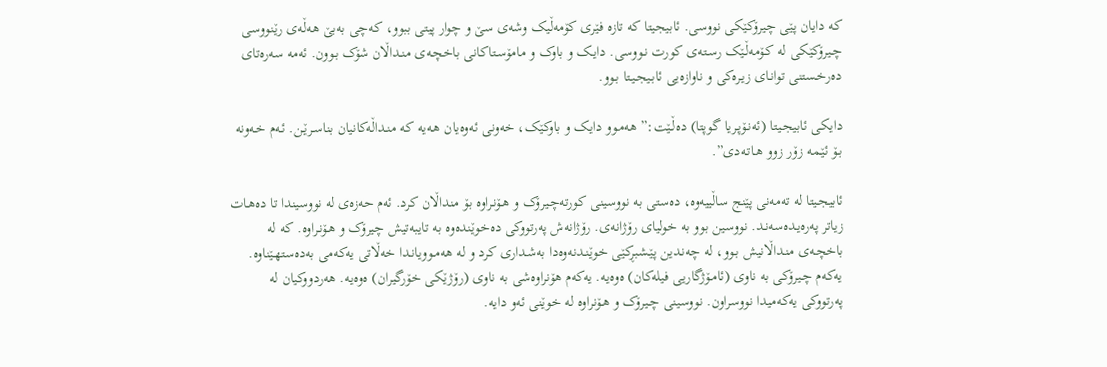کە دایان پێی چیرۆکێکی نووسی. ئابیجیتا کە تازە فێری کۆمەڵیک وشەی سێ و چوار پیتی ببوو، کەچی بەبێ هەڵەی رێنووسی چـیرۆکێکی لە کـۆمەڵـێک رسـتەی کورت نـووسی. دایـک و باوک و مامۆسـتاکانی باخچـەی منـداڵان شۆک بـوون. ئەمە سەرەتای دەرخـستنی توانـای زیـرەکی و ناوازەیی ئابـیجـیـتا بـوو.

دایکی ئابیجـیتا (ئەنـۆپـریا گوپتا) دەڵـێت:” هەمـوو دایک و باوکێک، خەونی ئەوەیان هـەیە کە منـداڵەکانیان بناسـرێـن. ئـەم خـەونە بـۆ ئێـمە زۆر زوو هـاتـەدی”.

ئابیجـیتا لە تەمەنی پێنج ساڵییەوە، دەستی بە نووسینی کورتەچـیرۆک و هـۆنـراوە بۆ منداڵان کرد. ئەم حەزەی لە نووسیندا تا دەهـات زیاتر پەرەیـدەسەنـد. نووسین بوو بە خولیای رۆژانەی. رۆژانەش پەرتووکی دەخوێندەوە بە تایبەتیش چیرۆک و هـۆنـراوە. کە لە باخچـەی منـداڵانیش بـوو، لە چەنـدین پێـشبڕکێی خوێنـدنەوەدا بەشـداری کرد و لە هەمـوویانـدا خەڵاتی یەکەمی بەدەستهـێناوە. یەکەم چـیرۆکی بە ناوی (ئامـۆژگاریی فیلەکان) ەوەیە. یەکەم هۆنراوەشی بە ناوی (رۆژێکی خۆرگیران) ەوەیە. هەردووکیان لە پەرتووکی یەکەمیدا نووسراون. نووسینی چـیرۆک و هـۆنراوە لە خوێنی ئەو دایە.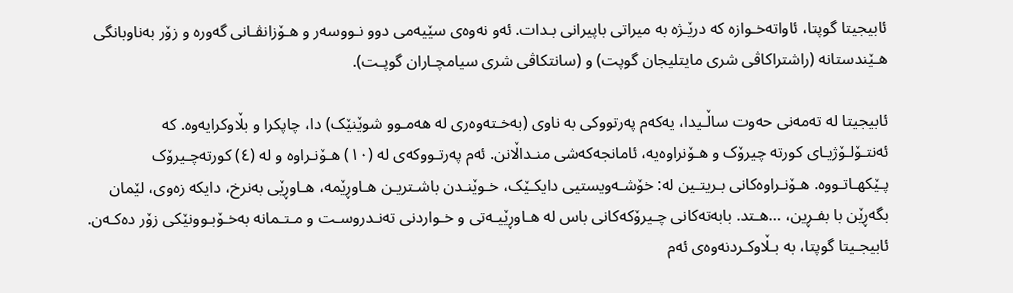ئابیجیتا گوپتا، ئاواتەخـوازە کە درێـژە بە میراتی باپیرانی بـدات. ئەو نەوەی سێیەمی دوو نـووسەر و هـۆزانڤـانی گەورە و زۆر بەناوبانگی هـێندستانە (راشتراکاڤی شری مایتلیجان گوپت) و (سانتکاڤی شری سیامچـاران گوپـت).

ئابیجیتا لە تەمەنی حەوت ساڵـیدا، یەکەم پەرتووکی بە ناوی (بەخـتەوەری لە هەمـوو شوێنێک) دا، چاپکرا و بڵاوکرایەوە. کە ئەنتـۆلـۆژیـای کورتە چیرۆک و هـۆنراوەیە، ئامانجەکەشی منـداڵانن. ئەم پەرتـووکەی لە (١٠) هـۆنـراوە و لە (٤) کورتەچـیرۆک پـێکهـاتـووە. هـۆنـراوەکانی بـریتـین لە: خۆشـەویستیی دایکـێک، خـوێنـدن باشـتریـن هـاوڕێمە، هـاوڕێی بەنرخ، دایکە زەوی، لێمان بگەڕێن با بفـڕین، …هـتد. بابەتەکانی چـیرۆکەکانی باس لە هـاوڕێیـەتی و خـواردنی تەنـدروسـت و مـتـمانە بەخـۆبـوونێکی زۆر دەکـەن. ئابیجـیتا گوپتا، بە بـڵاوکـردنەوەی ئەم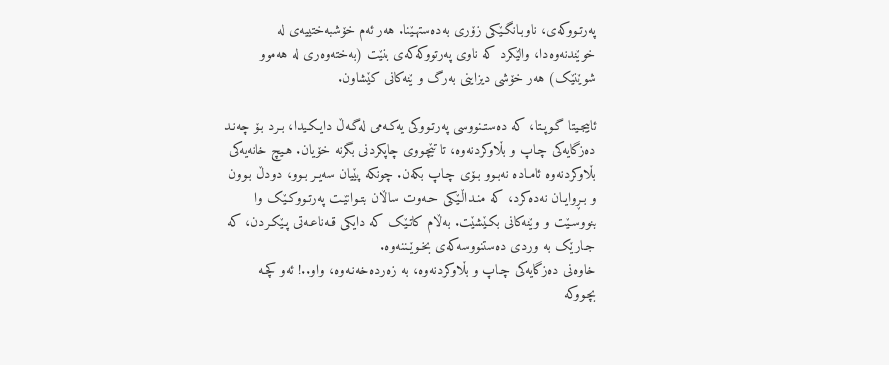پەرتـووکەی، ناوبـانگـێکی زۆری بەدەستهـێنا. هەر ئەم خۆشبەختییەی لە خوێندنەوەدا، والێکرد کە ناوی پەرتووکەکەی بنێت (بەختەوەری لە هەموو شوێنێک) هەر خۆشی دیزاینی بەرگ و ێنەکانی کێشاون.

ئابیجـیتا گـوپـتا، کە دەستـنووسی پەرتـووکی یەکـەمی لەگـەڵ دایـکـیدا، بـرد بـۆ چەنـد دەزگایەکی چـاپ و بڵاوکردنەوە، تا تێچـووی چاپکردنی بگرنە خۆیان. هـیچ خانەیەکی بڵاوکردنەوە ئامـادە نەبـوو بـۆی چـاپ بکەن. چونکە پێیان سەیـر بـوو، دودڵ بـوون و بـڕوایـان نەدەکرد، کە منـداڵـێکی حـەوت ساڵان بتـوانێـت پەرتـووکـێک وا بنووسـێت و وێنەکانی بکـێشێت. بەڵام کاتـێک کە دایکی قـەناعـەتی پـێکـردن، کە جـارێک بە وردی دەستنووسەکەی بخـوێـننەوە.
خاوەنی دەزگایەکی چـاپ و بڵاوکردنەوە، بە زەردەخەنـەوە، واو..! ئەو کچـە بچـووکە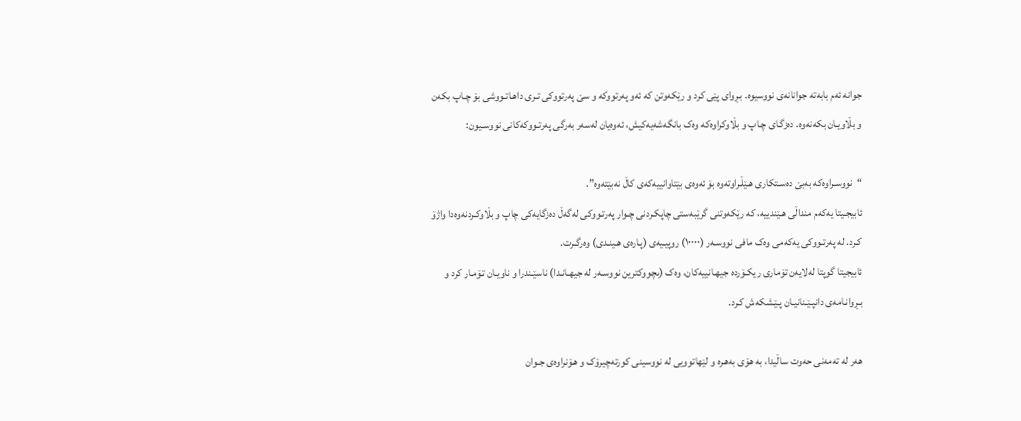جوانە ئەم بابەتە جوانانەی نووسیوە. بـڕوای پێی کرد و رێکەوتن کە ئەو پەرتووکە و سێ پەرتووکی تـری داهـاتـووشی بۆ چـاپ بکەن و بڵاویـان بکەنەوە. دەزگـای چـاپ و بڵاوکراوەکە وەک بانگەشەیەکیش، ئەوەیان لەسەر بەرگی پەرتـووکەکانی نووسـیون:

“نووسـراوەکە بەبێ دەسـتکاری هـێڵـراوتەوە بۆ ئەوەی بێتاوانییەکەی کاڵ نەبێتەوە”.
ئابیجـیتا یەکەم منداڵی هـێندییە، کە رێکەوتنی گرێبەستی چاپکـردنی چـوار پەرتـووکی لەگەڵ دەزگایەکی چاپ و بڵاوکـردنەوەدا واژۆ کـرد. لە پەرتـووکی یەکەمی وەک مافی نووسـەر (١٠٠٠٠) روپیـیەی (پـارەی هـینـدی) وەرگـرت.
ئابیجیتا گوپتا لەلایەن تۆماری ریکـۆردە جیهـانییەکان، وەک (بچووکترین نووسـەر لە جیهـانـدا) ناسێـندرا و ناویـان تـۆمـار کرد و بـڕوانـامەی دانپـێـنانیـان پـێـشکەش کـرد.

هەر لە تەمەنی حەوت ساڵیدا، بە هۆی بەهـرە و لێهاتوویی لە نووسینی کورتەچیرۆک و هـۆنراوەی جـوان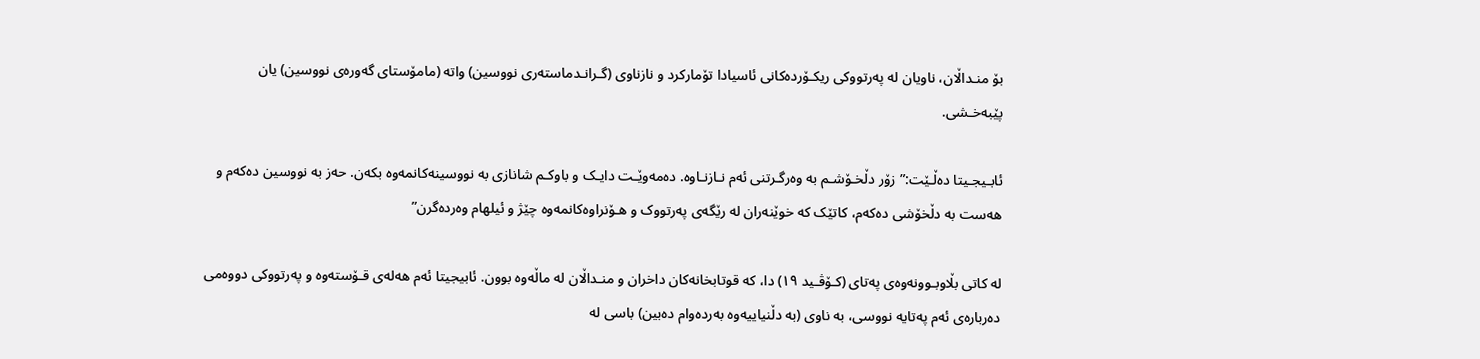بۆ منـداڵان، ناویان لە پەرتووکی ریکـۆردەکانی ئاسیادا تۆمارکرد و نازناوی (گـرانـدماستەری نووسین) واتە (مامۆستای گەورەی نووسین) یان پێبەخـشی.

ئابـیجـیتا دەڵـێت:”زۆر دڵخـۆشـم بە وەرگـرتنی ئەم نـازنـاوە. دەمەوێـت دایـک و باوکـم شانازی بە نووسینەکانمەوە بکەن. حەز بە نووسین دەکەم و هەست بە دڵخۆشی دەکەم، کاتێک کە خوێنەران لە رێگەی پەرتووک و هـۆنراوەکانمەوە چێژ و ئیلهام وەردەگرن”

لە کاتی بڵاوبـوونەوەی پەتای (کـۆڤـید ١٩) دا، کە قوتابخانەکان داخران و منـداڵان لە ماڵەوە بوون. ئابیجیتا ئەم هەلەی قـۆستەوە و پەرتووکی دووەمی دەربارەی ئەم پەتایە نووسی، بە ناوی (بە دڵنیاییەوە بەردەوام دەبین) باسی لە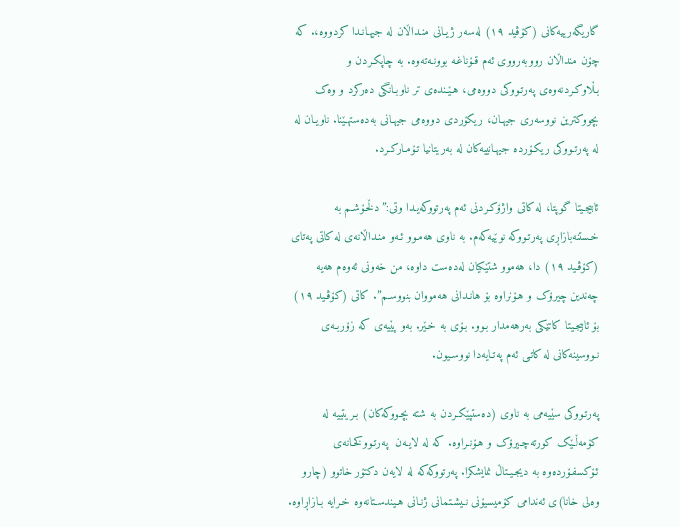گاریگەرییەکانی (کۆڤید ١٩) لەسەر ژیـانی منـداڵان لە جیهـانـدا کردووە،. کە چۆن منداڵان رووبەرووی ئەم قـۆناغـە بوونـەتەوە. بە چاپکـردن و بـڵاوکـردنەوەی پەرتـووکی دووەمی، هـێـندەی تر ناوبـانگی دەرکرد و وەک بچووکترین نووسەری جیهـان، ریکۆردی دووەمی جیهـانی بەدەستهـێنا. ناویـان لە لە پەرتـووکی ریکـۆردە جیهـانییەکان لە بەریتانیا تـۆمـارکـرد.

ئابیجـیتا گوپتا، لە کاتی واژۆکـردنی ئەم پەرتووکەیـدا وتی:”دڵخـۆشـم بە خـستنەبازاڕی پەرتـووکە نوێیەکەم. بە ناوی هەمـوو ئـەو منـداڵانەی لە کاتی پەتای (کۆڤـید ١٩) دا، هەموو شتێکیان لەدەست داوە، من خەونی ئەوەم هەیە چەندین چیرۆک و هـۆنراوە بۆ هانـدانی هەمووان بنووسـم”. کاتی (کۆڤـید ١٩) بۆ ئابیجـیتا کاتێکی بەرهەمدار بـوو. بـۆی بە خـێر. بەو پێیەی کە زۆربـەی نـووسینەکانی لە کاتـی ئەم پەتـایەدا نووسـیون.

پەرتـووکی سێیەمی بە ناوی (دەستپێکـردن بە شتە بچـووکەکان) بـریتییە لە کۆمەڵـێک کورتەچـیرۆک و هـۆنـراوە. کە لە لایـەن  پەرتـووکخـانەی ئـۆکسفـۆردەوە بە دیجـیـتاڵ نمایشکرا. پەرتووکەکە لە لایەن دکتۆر خاتوو (چارو وەلی خانا)ی ئەندامی کۆمیسیۆنی نـیشـتمانی ژنـانی هـیندسـتانەوە خـرایە بـازاڕاوە.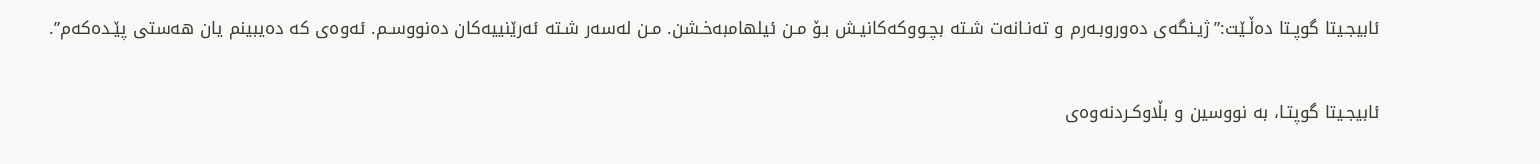ئابیجـیتا گوپـتا دەڵـێت:”ژیـنگەی دەوروبـەرم و تەنـانەت شـتە بچـووکەکانیـش بـۆ مـن ئیلهامبەخـشن. مـن لەسەر شـتە ئەرێنییەکان دەنووسـم. ئەوەی کە دەیبینم یان هەستی پێـدەکەم”.

ئابیجـیتا گوپتـا، بە نووسین و بڵاوکـردنەوەی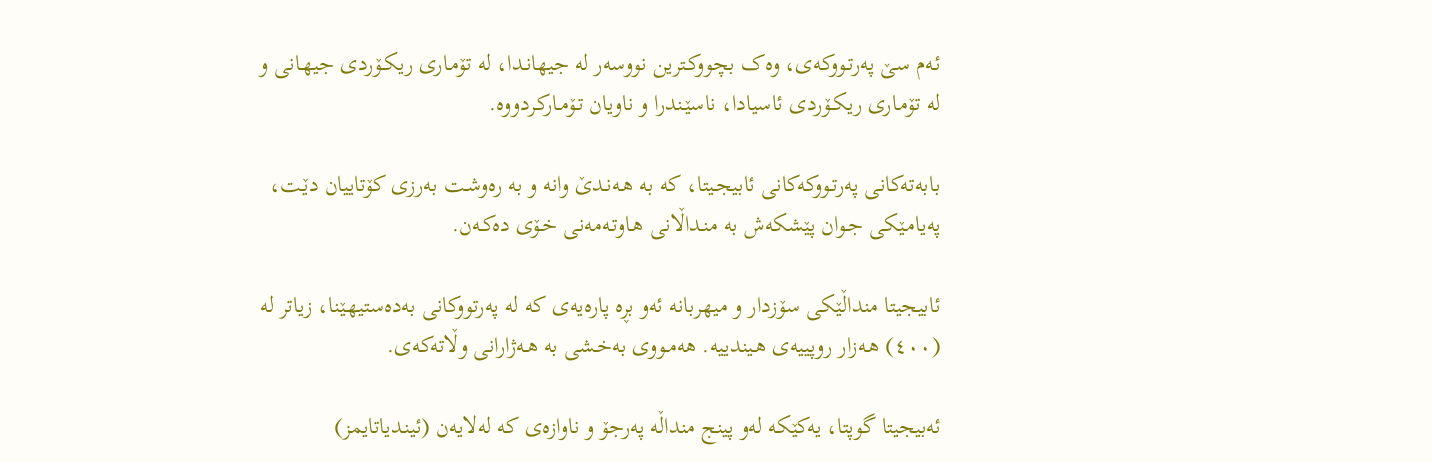ئـەم سێ پەرتـووکەی، وەک بچووکـترین نووسەر لە جیهانـدا، لە تۆمـاری ریکـۆردی جیهـانی و لە تۆمـاری ریکـۆردی ئاسیادا، ناسێـندرا و ناویان تـۆمـارکـردووە.

بابەتەکانی پەرتـووکەکانی ئابیجـیتا، کە بە هـەنـدێ وانە و بە رەوشـت بەرزی کۆتاییان دێـت، پەیامـێکی جـوان پێشکەش بە منـداڵانی هـاوتـەمەنی خـۆی دەکـەن.

ئابیجیتا منداڵێکی سۆزدار و میهربانە ئەو بڕە پارەیەی کە لە پەرتووکانی بەدەستیهـێنا، زیاتر لە (٤٠٠) هـەزار روپییەی هـیندییە. هەمـووی بەخـشی بە هـەژارانی وڵاتەکەی.

ئەبیجیتا گوپتا، یەکێکە لەو پینج منداڵە پەرجۆ و ناوازەی کە لەلایەن (ئینـدیاتایمز)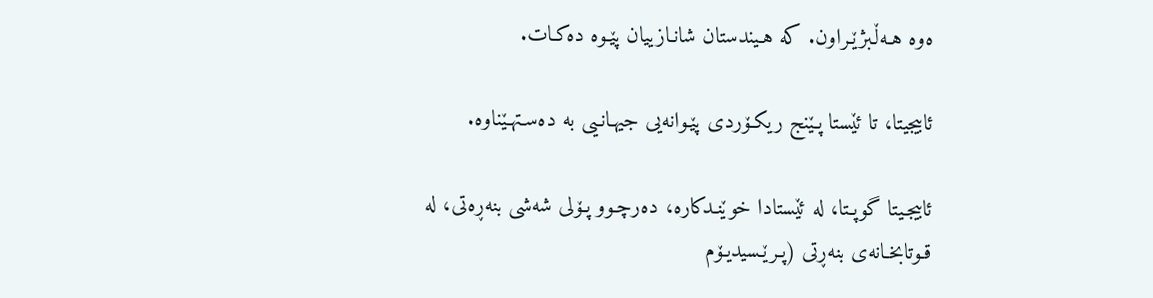ەوە هـەڵـبژێـراون. کە هـيندستان شانـازییان پێـوە دەکـات.

ئابیجیتا، تا ئێستا پـێنج ریکـۆردی پێـوانەیی جیهـانـیی بە دەسـتهـێناوە.

ئابیجـیتا گوپـتا، لە ئێستادا خوێنـدکارە، دەرچـوو پـۆلی شەشی بنەڕەتی، لە قـوتابخـانەی بنەڕتی (پـرێـسیدیـۆم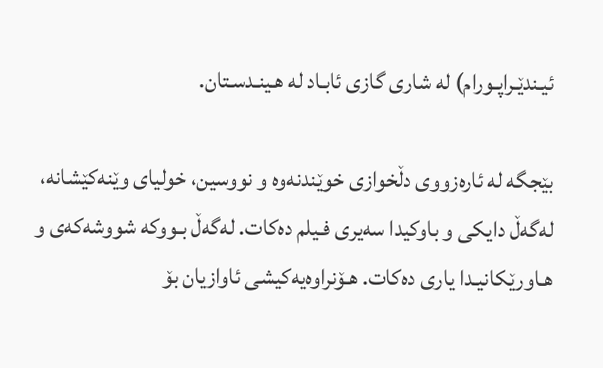ئیـندێـراپـورام) لە شاری گازی ئابـاد لە هـینـدسـتان.

بێجگە لە ئارەزووی دڵخوازی خوێندنەوە و نووسین، خولیای وێنەکێشانە، لەگەڵ دایکی و باوکیدا سەیری فـیلم دەکات. لەگەڵ بـووکە شووشەکەی و هـاورێکانیـدا یاری دەکات. هـۆنراوەیەکیشی ئاوازیان بۆ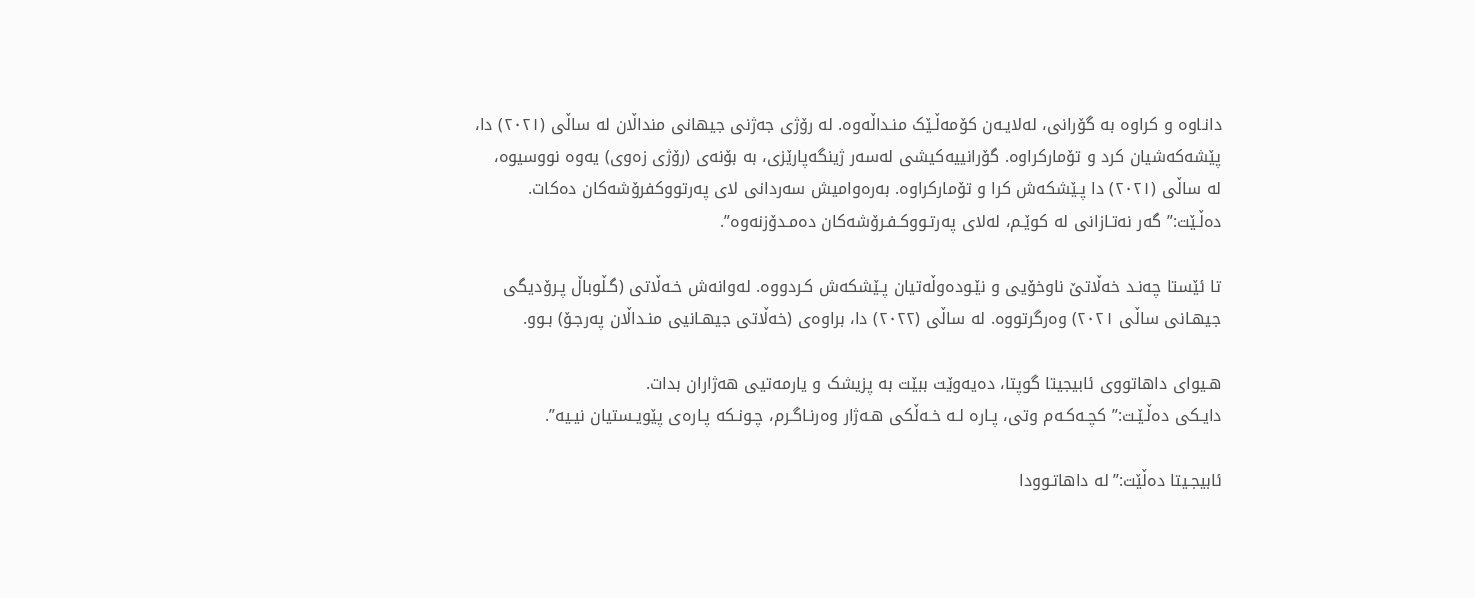دانـاوە و کراوە بە گۆرانی، لەلایـەن کۆمەڵـێک منـداڵەوە. لە رۆژی جەژنی جیهانی منداڵان لە ساڵی (٢٠٢١) دا، پێشەکەشیان کرد و تۆمارکراوە. گۆرانییەکیشی لەسەر ژینگەپارێزی، بە بۆنەی (رۆژی زەوی) یەوە نووسیوە، لە ساڵی (٢٠٢١) دا پـێشکەش کرا و تۆمارکراوە. بەرەوامیش سەردانی لای پەرتووکفرۆشەکان دەکات. دەڵـێت:” گەر نەتـازانی لە کوێـم، لەلای پەرتـووکـفـرۆشەکان دەمـدۆزنەوە”.

تا ئێستا چەنـد خەڵاتێ ناوخۆیی و نێـودەوڵەتیان پـێشکەش کـردووە. لەوانەش خـەڵاتی (گـڵوباڵ پـرۆدیگی جیهـانی ساڵی ٢٠٢١) وەرگرتووە. لە ساڵی (٢٠٢٢) دا، براوەی (خەڵاتی جیهـانیی منـداڵان پەرجـۆ) بـوو.

هـیوای داهاتووی ئابیجیتا گوپتا، دەیەوێت ببێت بە پزیشک و یارمەتیی هەژاران بدات.
دایـکی دەڵـێـت:” کچـەکـەم وتی، پـارە لـە خـەڵکی هـەژار وەرنـاگـرم، چـونـکە پـارەی پێویـستیان نیـیە”.

ئابیجـیتا دەڵێت:”لە داهاتـوودا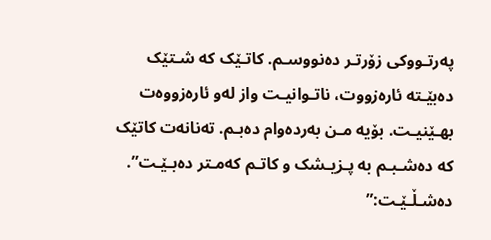پەرتـووکی زۆرتـر دەنووسـم. کاتـێک کە شـتێک دەبێـتە ئارەزووت، ناتـوانیـت واز لەو ئارەزووەت بهـێنیـت. بۆیە مـن بەردەوام دەبـم. تەنانەت کاتێک کە دەشـبـم بە پـزیـشک و کاتـم کەمـتر دەبـێـت”. دەشـڵـێـت:”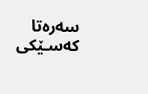سەرەتا کەسـێکی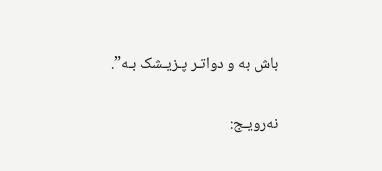باش بە و دواتـر پـزیـشک بـە”.

نەرویـج: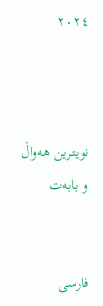٢٠٢٤



نویتـرین هەواڵ و بابەت


فارسی